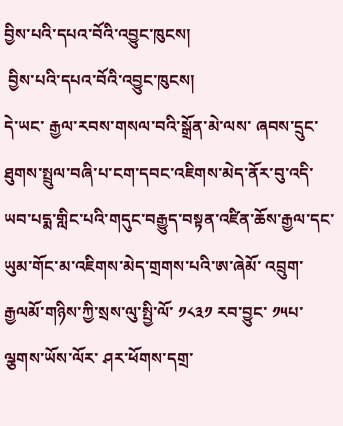བྱིས་པའི་དཔའ་བོའི་འབྱུང་ཁུངས།
 བྱིས་པའི་དཔའ་བོའི་འབྱུང་ཁུངས།
དེ་ཡང་ རྒྱལ་རབས་གསལ་བའི་སྒྲོན་མེ་ལས་ ཞབས་དྲུང་ཐུགས་སྤྲུལ་བཞི་པ་ངག་དབང་འཇིགས་མེད་ནོར་བུ་འདི་ ཡབ་པདྨ་གླིང་པའི་གདུང་བརྒྱུད་བསྟན་འཛིན་ཆོས་རྒྱལ་དང་ ཡུམ་གོང་མ་འཇིགས་མེད་གྲགས་པའི་ཨ་ཞེམོ་ འབྲུག་རྒྱལམོ་གཉིས་ཀྱི་སྲས་ལུ་སྤྱི་ལོ་ ༡༨༣༡ རབ་བྱུང་ ༡༥པ་ ལྕགས་ཡོས་ལོར་ ཤར་ཕོགས་དགྲ་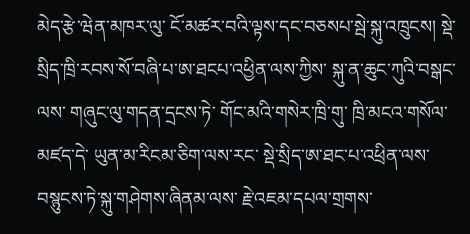མེད་རྩེ་ཝེན་མཁར་ལུ་ ངོ་མཚར་བའི་ལྟས་དང་བཅསཔ་སྦེ་སྐུ་འཁྲུངས། སྡེ་སྲིད་ཁྲི་རབས་སོ་བཞི་པ་ཨ་ཐངཔ་འཕྱིན་ལས་ཀྱིས་ སྐུ་ན་ཆུང་ཀུའི་བསྒང་ལས་ གཞུང་ལུ་གདན་དྲངས་ཏེ་ གོང་མའི་གསེར་ཁྲི་གུ་ ཁྲི་མངའ་གསོལ་མཛད་དེ་ ཡུན་མ་རིངམ་ཅིག་ལས་རང་ སྡེ་སྲིད་ཨ་ཐང་པ་འཕྲིན་ལས་བསྙུངས་ཏེ་སྐུ་གཤེགས་ཞིནམ་ལས་ རྗེ་འཇམ་དཔལ་གྲགས་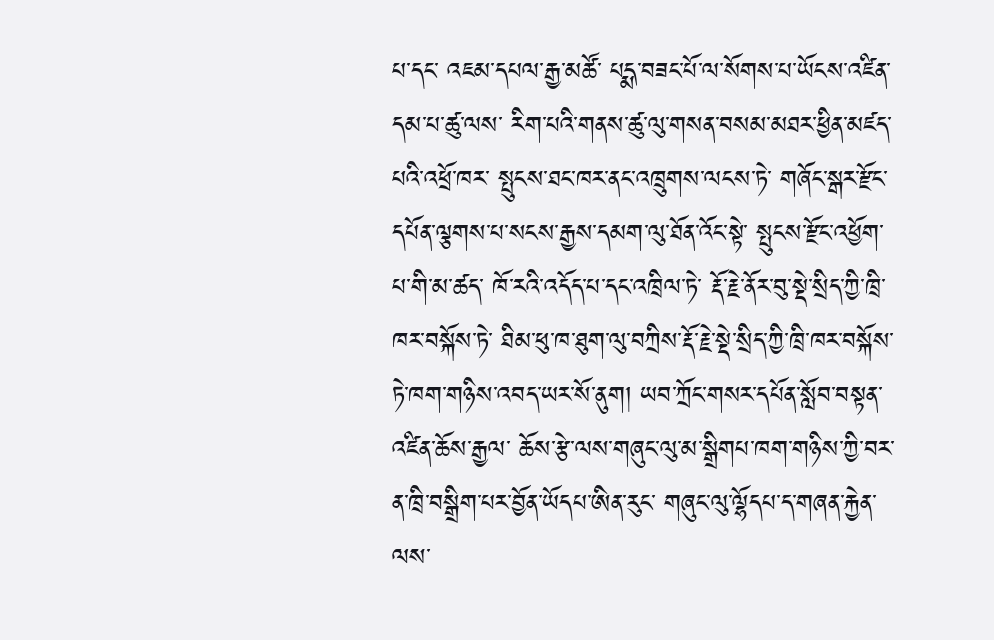པ་དང་ འཇམ་དཔལ་རྒྱ་མཚོ་ པདྨ་བཟང་པོ་ལ་སོགས་པ་ཡོངས་འཛིན་དམ་པ་ཚུ་ལས་ རིག་པའི་གནས་ཚུ་ལུ་གསན་བསམ་མཐར་ཕྱིན་མཛད་པའི་འཕྲོ་ཁར་ སྤུངས་ཐང་ཁར་ནང་འཁྲུགས་ལངས་ཏེ་ གཞོང་སྒར་རྫོང་དཔོན་ལྕགས་པ་སངས་རྒྱས་དམག་ལུ་ཐོན་འོང་སྟེ་ སྤུངས་རྫོང་འཕྱོག་པ་གི་མ་ཚད་ ཁོ་རའི་འདོད་པ་དང་འཁྲིལ་ཏེ་ རྡོ་རྗེ་ནོར་བུ་སྡེ་སྲིད་ཀྱི་ཁྲི་ཁར་བསྐོས་ཏེ་ ཐིམ་ཕུ་ཁ་ཐུག་ལུ་བཀྲིས་རྡོ་རྗེ་སྡེ་སྲིད་ཀྱི་ཁྲི་ཁར་བསྐོས་ཏེ་ཁག་གཉིས་འབད་ཡར་སོ་ནུག། ཡབ་ཀྲོང་གསར་དཔོན་སློབ་བསྟན་འཛིན་ཆོས་རྒྱལ་ ཆོས་རྩེ་ལས་གཞུང་ལུ་མ་སྒྲིགཔ་ཁག་གཉིས་ཀྱི་བར་ན་ཁྲི་བསྒྲིག་པར་བྱོན་ཡོདཔ་ཨིན་རུང་ གཞུང་ལུ་ལྷོདཔ་ད་གཞན་རྐྱེན་ལས་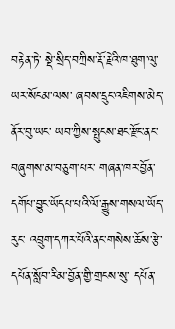བརྟེན་ཏེ་ སྡེ་སྲིད་བཀྲིས་རྡོ་རྗེའི་ཁ་ཐུག་ལུ་ཡར་སོངམ་ལས་ ཞབས་དྲུང་འཇིགས་མེད་ནོར་བུ་ཡང་ ཡབ་ཀྱིས་སྤུངས་ཐང་རྫོང་ནང་བཞུགས་མ་བཅུག་པར་ གཞན་ཁར་བྱོན་དགོཔ་བྱུང་ཡོདཔ་པའི་ལོ་རྒྱུས་གསལ་ཡོད་རུང་ འབྲུག་དཀར་པོའི་ནང་གསེས་ཆོས་རྩེ་དཔོན་སློབ་རིམ་བྱོན་གྱི་གྲངས་སུ་ དཔོན་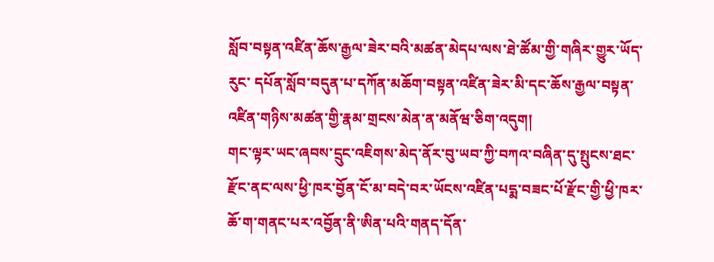སློབ་བསྟན་འཛིན་ཆོས་རྒྱལ་ཟེར་བའི་མཚན་མེདཔ་ལས་ཐེ་ཚོམ་གྱི་གཞིར་གྱུར་ཡོད་རུང་ དཔོན་སློབ་བདུན་པ་དཀོན་མཆོག་བསྟན་འཛིན་ཟེར་མི་དང་ཆོས་རྒྱལ་བསྟན་འཛིན་གཉིས་མཚན་གྱི་རྣམ་གྲངས་མེན་ན་མནོཝ་ཅིག་འདུག།
གང་ལྟར་ཡང་ཞབས་དྲུང་འཇིགས་མེད་ནོར་བུ་ཡབ་ཀྱི་བཀའ་བཞིན་དུ་སྤུངས་ཐང་རྫོང་ནང་ལས་ཕྱི་ཁར་བྱོན་ངོ་མ་བདེ་བར་ཡོངས་འཛིན་པདྨ་བཟང་པོ་རྫོང་གྱི་ཕྱི་ཁར་ཆོ་ག་གནང་པར་འབྱོན་ནི་ཨིན་པའི་གནད་དོན་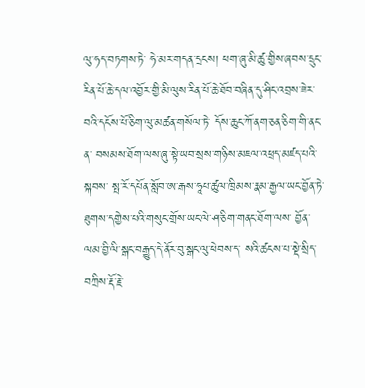ལུ་ཧད་བཏགས་ཏེ་ ཧེ་མར་གདན་དྲངས། ཕག་ཞུ་མི་ཚུ་གྱིས་ཞབས་དྲུང་རིན་པོ་ཆེ་དལ་འབྱོར་གྱི་མི་ལུས་རིན་པོ་ཆེ་ཐོབ་བཞིན་དུ་ཤིང་འབྲས་ཟེར་བའི་དངོས་པོ་ཅིག་ལུ་མཚན་གསོལ་ཏེ་ དོས་ཆུང་ཀོ་ནག་ཅན་ཅིག་གི་ནང་ན་ བསམས་ཐོག་ལས་ཞུ་སྟེ་ཡབ་སྲས་གཉིས་མཇལ་འཕྲད་མཛད་པའི་སྐབས་ སྤ་རོ་དཔོན་སློབ་ཨ་རྒས་ཧཱཔ་ཚུལ་ཁྲིམས་རྣམ་རྒྱལ་ཡང་བྱོན་ཏེ་ཐུགས་དགྱེས་པའི་གསུང་གྲོས་ཡང་ལེ་ཤ་ཅིག་གནང་ཐོག་ལས་ བྱོན་ལམ་བྱི་ལི་སྒང་བརྒྱུད་དེ་ནོར་བུ་སྒང་ལུ་ཕེབས་ད་ སའི་ཚངས་པ་སྡེ་སྲིད་བཀྲིས་རྡོ་རྗེ་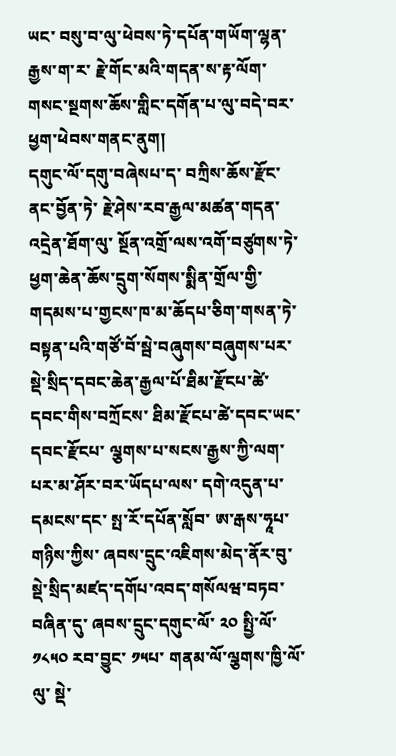ཡང་ བསུ་བ་ལུ་ཕེབས་ཏེ་དཔོན་གཡོག་ལྷན་རྒྱས་ག་ར་ རྗེ་གོང་མའི་གདན་ས་རྟ་ལོག་གསང་སྔགས་ཆོས་གླིང་དགོན་པ་ལུ་བདེ་བར་ཕྱག་ཕེབས་གནང་ནུག།
དགུང་ལོ་དགུ་བཞེསཔ་ད་ བཀྲིས་ཆོས་རྫོང་ནང་བྱོན་ཏེ་ རྗེ་ཤེས་རབ་རྒྱལ་མཚན་གདན་འདྲེན་ཐོག་ལུ་ སྔོན་འགྲོ་ལས་འགོ་བཙུགས་ཏེ་ ཕྱག་ཆེན་ཆོས་དྲུག་སོགས་སྨིན་གྲོལ་གྱི་གདམས་པ་གྱངས་ཁ་མ་ཆོདཔ་ཅིག་གསན་ཏེ་ བསྟན་པའི་གཙོ་བོ་སྦེ་བཞུགས་བཞུགས་པར་ སྡེ་སྲིད་དབང་ཆེན་རྒྱལ་པོ་ཐིམ་རྫོངཔ་ཚེ་དབང་གིས་བཀྲོངས་ ཐིམ་རྫོངཔ་ཚེ་དབང་ཡང་ དབང་རྫོངཔ་ ལྕགས་པ་སངས་རྒྱས་ཀྱི་ལག་པར་མ་ཤོར་བར་ཡོདཔ་ལས་ དགེ་འདུན་པ་དམངས་དང་ སྤ་རོ་དཔོན་སློབ་ ཨ་རྒས་ཧཱཔ་གཉིས་ཀྱིས་ ཞབས་དྲུང་འཇིགས་མེད་ནོར་བུ་སྡེ་སྲིད་མཛད་དགོཔ་འབད་གསོལཝ་བཏབ་བཞིན་དུ་ ཞབས་དྲུང་དགུང་ལོ་ ༢༠ སྤྱི་ལོ་ ༡༨༥༠ རབ་བྱུང་ ༡༥པ་ གནམ་ལོ་ལྕགས་ཁྱི་ལོ་ལུ་ སྡེ་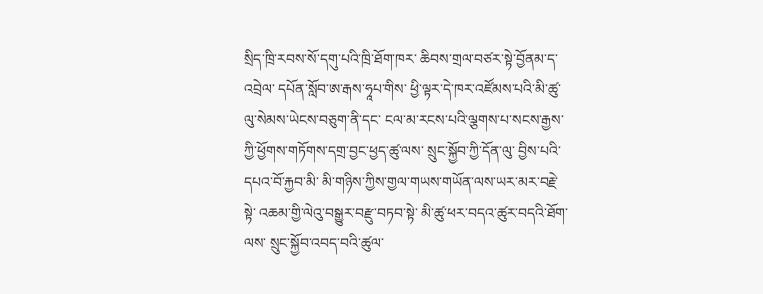སྲིད་ཁྲི་རབས་སོ་དགུ་པའི་ཁྲི་ཐོག་ཁར་ ཆིབས་གྲལ་བཙར་སྟེ་བྱོནམ་ད་འབྲེལ་ དཔོན་སློབ་ཨ་རྒས་ཧཱཔ་གིས་ ཕྱི་ལྟར་དེ་ཁར་འཛོམས་པའི་མི་ཚུ་ལུ་སེམས་ཡེངས་བཅུག་ནི་དང་ ངལ་མ་རངས་པའི་ལྕགས་པ་སངས་རྒྱས་ཀྱི་ཕྱོགས་གཏོགས་དགྲ་བྱང་ཕྱད་ཚུ་ལས་ སྲུང་སྐྱོབ་ཀྱི་དོན་ལུ་ བྱིས་པའི་དཔའ་བོ་རྐྱབ་མི་ མི་གཉིས་ཀྱིས་གྱལ་གཡས་གཡོན་ལས་ཡར་མར་བརྗེ་སྟེ་ འཆམ་གྱི་ལེའུ་བསྒྱུར་བརྫུ་བཏབ་སྟེ་ མི་ཚུ་ཕར་བདའ་ཚུར་བདའི་ཐོག་ལས་ སྲུང་སྐྱོབ་འབད་བའི་ཚུལ་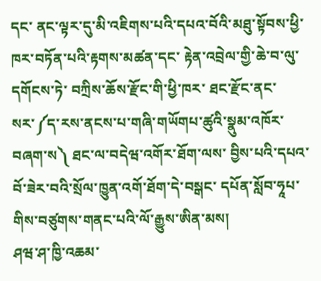དང་ ནང་ལྟར་དུ་མི་འཇིགས་པའི་དཔའ་བོའི་མཐུ་སྟོབས་ཕྱི་ཁར་བཏོན་པའི་རྟགས་མཚན་དང་ རྟེན་འབྲེལ་གྱི་ཆེ་བ་ལུ་དགོངས་ཏེ་ བཀྲིས་ཆོས་རྫོང་གི་ཕྱི་ཁར་ ཐང་རྫོང་ནང་སར་༼ད་རས་ནངས་པ་གཞི་གཡོགཔ་ཚུའི་སྣུམ་འཁོར་བཞག་ས༽ ཐང་ལ་བདེཝ་འགོར་ཐོག་ལས་ བྱིས་པའི་དཔའ་བོ་ཟེར་བའི་སྲོལ་ཁྱུན་འགོ་ཐོག་དེ་བསྒང་ དཔོན་སློབ་ཧཱཔ་གིས་བཙུགས་གནང་པའི་ལོ་རྒྱུས་ཨིན་མས།
ཤཝ་ཤ་ཁྱི་འཆམ་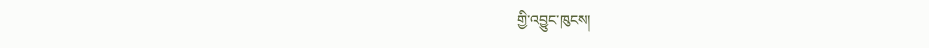གྱི་འབྱུང་ཁུངས།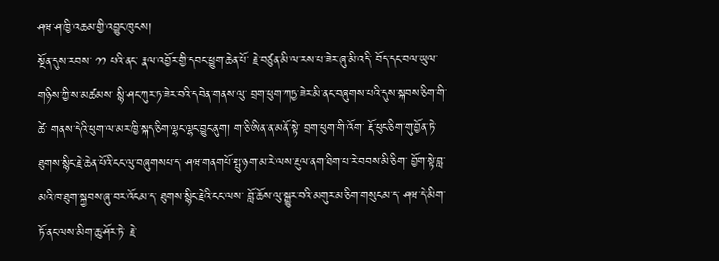ཤཝ་ཤ་ཁྱི་འཆམ་གྱི་འབྱུང་ཁུངས།
སྔོན་དུས་རབས་ ༡༡ པའི་ནང་ རྣལ་འབྱོར་གྱི་དབང་ཕྱུག་ཆེན་པོ་ རྗེ་བཙུན་མི་ལ་རས་པ་ཟེར་ཞུ་མི་འདི་ བོད་དང་བལ་ཡུལ་གཉིས་ཀྱི་ས་མཚམས་ སྙི་ཤང་ཀུར་ཏ་ཟེར་བའི་དབེན་གནས་ལུ་ བྲག་ཕུག་ཀཏྱ་ཟེར་མི་ནང་བཞུགས་པའི་དུས་སྐབས་ཅིག་གི་ཚེ་ གནས་དེའི་ཕུག་ལ་མར་ཁྱི་སྐད་ཅིག་ལྷང་ལྷང་བྱུང་ནུག། ག་ཅི་ཨིན་ན་མནོ་སྟེ་ བྲག་ཕུག་གི་འོག་ རྡོ་ཕུང་ཅིག་གུ་བྱོན་ཏེ་ ཐུགས་སྙིང་རྗེ་ཆེན་པོའི་ངང་ལུ་བཞུགསཔ་ད་ ཤཝ་གནགཔོ་སྤུ་ཉག་མ་རེ་ལས་རྔུལ་ནག་ཐིག་པ་རེ་བབས་མི་ཅིག་ བྱོག་སྟེ་བླ་མའི་ཁ་ཐུག་སྐྱབས་ཞུ་བར་འོངམ་ད་ ཐུགས་སྙིང་རྗེའི་ངང་ལས་ བློ་ཆོས་ལུ་སྒྱུར་བའི་མགུར་མ་ཅིག་གསུངམ་ད་ ཤཝ་དེ་མིག་ཏོ་ནང་ལས་མིག་ཆུ་ཤོར་ཏེ་ རྗེ་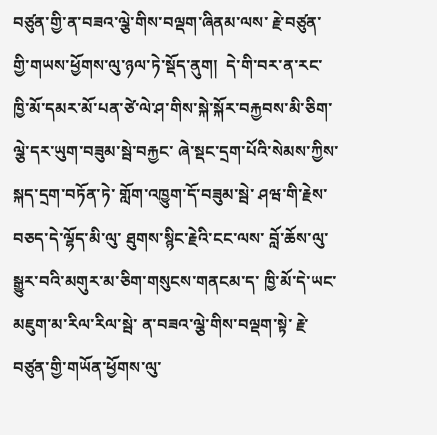བཙུན་གྱི་ན་བཟའ་ལྕེ་གིས་བལྡག་ཞིནམ་ལས་ རྗེ་བཙུན་གྱི་གཡས་ཕྱོགས་ལུ་ཉལ་ཏེ་སྡོད་ནུག།  དེ་གི་བར་ན་རང་ ཁྱི་མོ་དམར་མོ་པན་ཙེ་ལེ་ཤ་གིས་སྐེ་སྐོར་བརྐྱབས་མི་ཅིག་ ལྕེ་དར་ཡུག་བཟུམ་སྦེ་བརྐྱང་ ཞེ་སྡང་དྲག་པོའི་སེམས་ཀྱིས་ སྐད་དྲག་བཏོན་ཏེ་ གློག་འཁྱུག་དོ་བཟུམ་སྦེ་ ཤཝ་གི་རྗེས་བཅད་དེ་ལྷོད་མི་ལུ་ ཐུགས་སྙིང་རྗེའི་ངང་ལས་ བློ་ཆོས་ལུ་སྒྱུར་བའི་མགུར་མ་ཅིག་གསུངས་གནངམ་ད་ ཁྱི་མོ་དེ་ཡང་ མཇུག་མ་རིལ་རིལ་སྦེ་ ན་བཟའ་ལྕེ་གིས་བལྡག་སྟེ་ རྗེ་བཙུན་གྱི་གཡོན་ཕྱོགས་ལུ་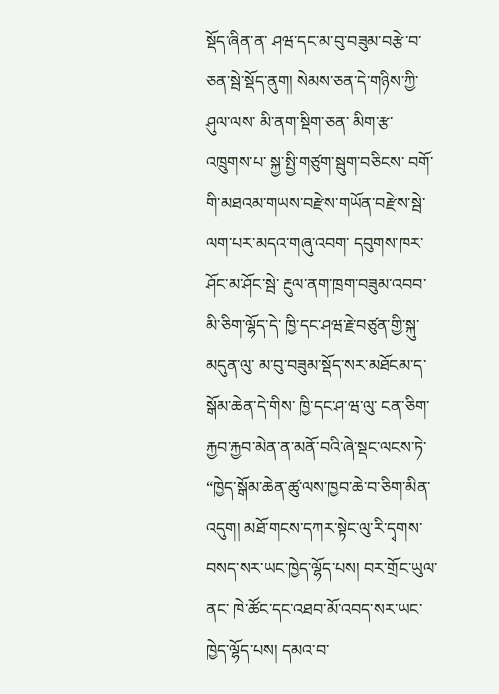སྡོད་ཞིན་ན་ ཤཝ་དང་མ་བུ་བཟུམ་བརྩེ་བ་ཅན་སྦེ་སྡོད་ནུག། སེམས་ཅན་དེ་གཉིས་ཀྱི་ཤུལ་ལས་ མི་ནག་སྡིག་ཅན་ མིག་རྩ་འཁྲུགས་པ་ སྐྱ་སྤྱི་གཙུག་སྦུག་བཅིངས་ བགོ་གི་མཐའམ་གཡས་བརྫེས་གཡོན་བརྫེས་སྦེ་ ལག་པར་མདའ་གཞུ་འབག་ དབུགས་ཁར་ཤོང་མ་ཤོང་སྦེ་ རྔུལ་ནག་ཁྲག་བཟུམ་འབབ་མི་ཅིག་ལྷོད་དེ་ ཁྱི་དང་ཤཝ་རྗེ་བཙུན་གྱི་སྐུ་མདུན་ལུ་ མ་བུ་བཟུམ་སྡོད་སར་མཐོངམ་ད་ སྒོམ་ཆེན་དེ་གིས་ ཁྱི་དང་ཤ་ཝ་ལུ་ ངན་ཅིག་རྐྱབ་རྐྱབ་མེན་ན་མནོ་བའི་ཞེ་སྡང་ལངས་ཏེ་ “ཁྱེད་སྒོམ་ཆེན་ཚུ་ལས་ཁྱབ་ཆེ་བ་ཅིག་མིན་འདུག། མཐོ་གངས་དཀར་སྟེང་ལུ་རི་དྭགས་བསད་སར་ཡང་ཁྱེད་ལྷོད་པས། བར་གྲོང་ཡུལ་ནང་ ཁེ་ཚོང་དང་འཐབ་མོ་འབད་སར་ཡང་ཁྱེད་ལྷོད་པས། དམའ་བ་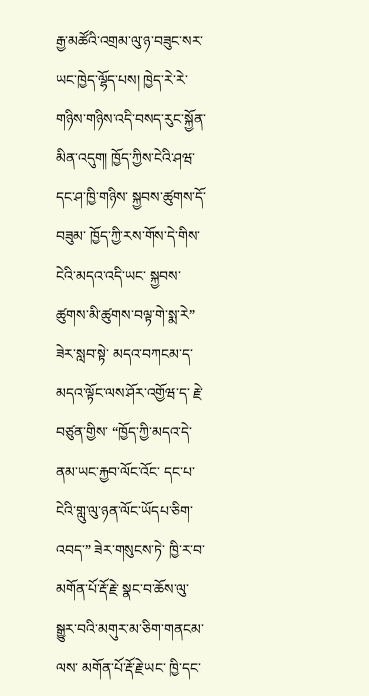རྒྱ་མཚོའི་འགྲམ་ལུ་ཉ་བཟུང་སར་ཡང་ཁྱེད་ལྷོད་པས། ཁྱེད་རེ་རེ་གཉིས་གཉིས་འདི་བསད་རུང་སྐྱོན་མིན་འདུག། ཁྱོད་ཀྱིས་ངེའི་ཤཝ་དང་ཤ་ཁྱི་གཉིས་ སྐྱབས་ཚུགས་དོ་བཟུམ་ ཁྱོད་ཀྱི་རས་གོས་དེ་གིས་ ངེའི་མདའ་འདི་ཡང་ སྐྱབས་ཚུགས་མི་ཚུགས་བལྟ་གེ་སྨ་རེ” ཟེར་སླབ་སྟེ་ མདའ་བཀངམ་ད་ མདའ་ལྟོང་ལས་ཤོར་འགྱོཝ་ད་ རྗེ་བཙུན་གྱིས་ “ཁྱོད་ཀྱི་མདའ་དེ་ ནམ་ཡང་རྐྱབ་ལོང་འོང་ དང་པ་ངེའི་གླུ་ལུ་ཉན་ལོང་ཡོདཔ་ཅིག་འབད་” ཟེར་གསུངས་ཏེ་ ཁྱི་ར་བ་མགོན་པོ་རྡོ་རྗེ་ སྣང་བ་ཆོས་ལུ་སྒྱུར་བའི་མགུར་མ་ཅིག་གནངམ་ལས་ མགོན་པོ་རྡོ་རྗེ་ཡང་ ཁྱི་དང་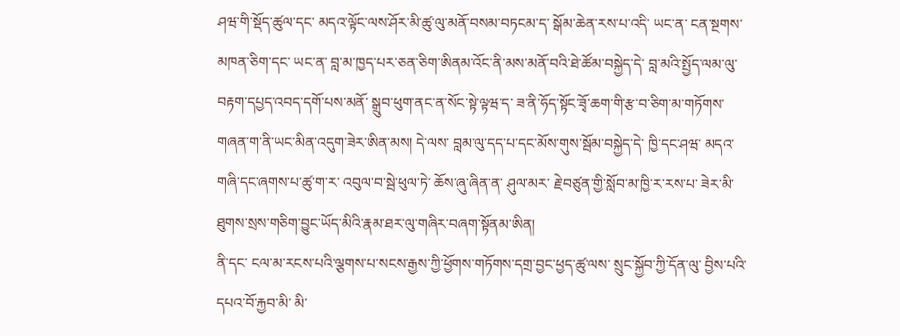ཤཝ་གི་སྡོད་ཚུལ་དང་ མདའ་ལྟོང་ལས་ཤོར་མི་ཚུ་ལུ་མནོ་བསམ་བཏངམ་ད་ སྒོམ་ཆེན་རས་པ་འདི་ ཡང་ན་ ངན་སྔགས་མཁན་ཅིག་དང་ ཡང་ན་ བླ་མ་ཁྱད་པར་ཅན་ཅིག་ཨིནམ་འོང་ནི་མས་མནོ་བའི་ཐེ་ཚོམ་བསྐྱེད་དེ་ བླ་མའི་སྤྱོད་ལམ་ལུ་བརྟག་དཔྱད་འབད་དགོ་པས་མནོ་ སྒྲུབ་ཕུག་ནང་ན་སོང་སྟེ་ལྟཝ་ད་ ཟ་ནི་ཧོད་སྟོང་ཟྭོ་ཆག་གི་རྩ་བ་ཅིག་མ་གཏོགས་ གཞན་ག་ནི་ཡང་མིན་འདུག་ཟེར་ཨིན་མས། དེ་ལས་ བླམ་ལུ་དད་པ་དང་མོས་གུས་སྦོམ་བསྐྱེད་དེ་ ཁྱི་དང་ཤཝ་ མདའ་གཞི་དང་ཞགས་པ་ཚུ་ག་ར་ འབུལ་བ་སྦེ་ཕུལ་ཏེ་ ཆོས་ཞུ་ཞིན་ན་ ཤུལ་མར་ རྗེ་བཙུན་གྱི་སློབ་མ་ཁྱི་ར་རས་པ་ ཟེར་མི་ཐུགས་སྲས་གཅིག་བྱུང་ཡོད་མིའི་རྣམ་ཐར་ལུ་གཞིར་བཞག་སྟོནམ་ཨིན།
ནི་དང་ ངལ་མ་རངས་པའི་ལྕགས་པ་སངས་རྒྱས་ཀྱི་ཕྱོགས་གཏོགས་དགྲ་བྱང་ཕྱད་ཚུ་ལས་ སྲུང་སྐྱོབ་ཀྱི་དོན་ལུ་ བྱིས་པའི་དཔའ་བོ་རྐྱབ་མི་ མི་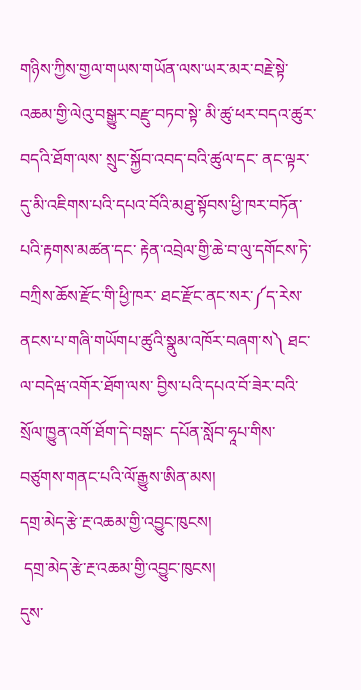གཉིས་ཀྱིས་གྱལ་གཡས་གཡོན་ལས་ཡར་མར་བརྗེ་སྟེ་ འཆམ་གྱི་ལེའུ་བསྒྱུར་བརྫུ་བཏབ་སྟེ་ མི་ཚུ་ཕར་བདའ་ཚུར་བདའི་ཐོག་ལས་ སྲུང་སྐྱོབ་འབད་བའི་ཚུལ་དང་ ནང་ལྟར་དུ་མི་འཇིགས་པའི་དཔའ་བོའི་མཐུ་སྟོབས་ཕྱི་ཁར་བཏོན་པའི་རྟགས་མཚན་དང་ རྟེན་འབྲེལ་གྱི་ཆེ་བ་ལུ་དགོངས་ཏེ་ བཀྲིས་ཆོས་རྫོང་གི་ཕྱི་ཁར་ ཐང་རྫོང་ནང་སར་༼ད་རེས་ནངས་པ་གཞི་གཡོགཔ་ཚུའི་སྣུམ་འཁོར་བཞག་ས༽ ཐང་ལ་བདེཝ་འགོར་ཐོག་ལས་ བྱིས་པའི་དཔའ་བོ་ཟེར་བའི་སྲོལ་ཁྱུན་འགོ་ཐོག་དེ་བསྒང་ དཔོན་སློབ་ཧཱཔ་གིས་བཙུགས་གནང་པའི་ལོ་རྒྱུས་ཨིན་མས།
དགྲ་མེད་རྩེ་རྔ་འཆམ་གྱི་འབྱུང་ཁུངས།
 དགྲ་མེད་རྩེ་རྔ་འཆམ་གྱི་འབྱུང་ཁུངས།
དུས་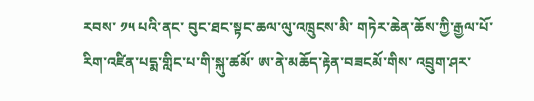རབས་ ༡༥ པའི་ནང་ བུང་ཐང་སྟང་ཆལ་ལུ་འཁྲུངས་མི་ གཏེར་ཆེན་ཆོས་ཀྱི་རྒྱལ་པོ་རིག་འཛིན་པདྨ་གླིང་པ་གི་སྐུ་ཚམོ་ ཨ་ནེ་མཆོད་རྟེན་བཟངམོ་གིས་ འབྲུག་ཤར་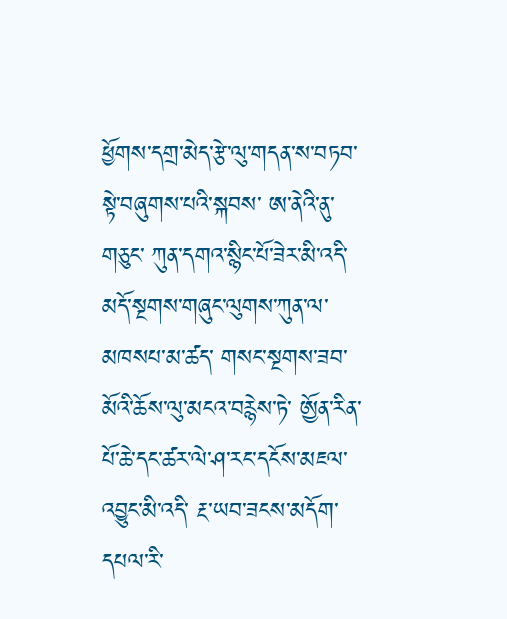ཕྱོགས་དགྲ་མེད་རྩེ་ལུ་གདན་ས་བཏབ་སྟེ་བཞུགས་པའི་སྐབས་ ཨ་ནེའི་ནུ་གཅུང་ ཀུན་དགའ་སྙིང་པོ་ཟེར་མི་འདི་ མདོ་སྔགས་གཞུང་ལུགས་ཀུན་ལ་མཁསཔ་མ་ཚད་ གསང་སྔགས་ཟབ་མོའི་ཆོས་ལུ་མངའ་བརྙེས་ཏེ་ ཨྱོན་རིན་པོ་ཆེ་དང་ཚར་ལེ་ཤ་རང་དངོས་མཇལ་འབྱུང་མི་འདི་ རྔ་ཡབ་ཟངས་མདོག་དཔལ་རི་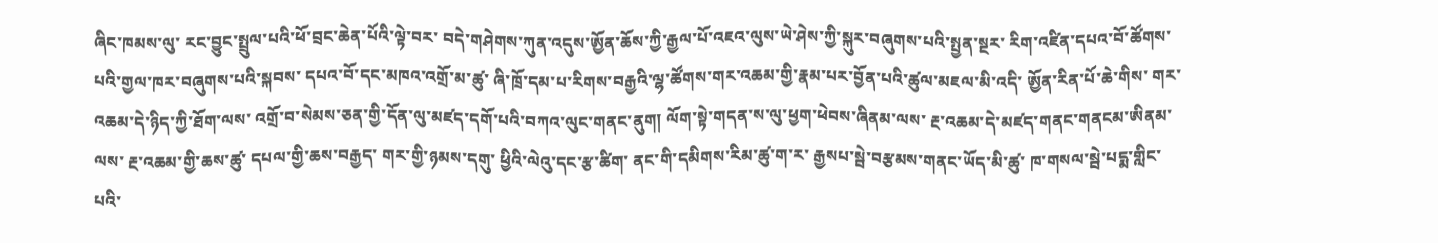ཞིང་ཁམས་ལུ་ རང་བྱུང་སྤྲུལ་པའི་ཕོ་བྲང་ཆེན་པོའི་ལྟེ་བར་ བདེ་གཤེགས་ཀུན་འདུས་ཨྱོན་ཆོས་ཀྱི་རྒྱལ་པོ་འཇའ་ལུས་ཡེ་ཤེས་ཀྱི་སྐུར་བཞུགས་པའི་སྤྱན་སྔར་ རིག་འཛིན་དཔའ་བོ་ཚོགས་པའི་གྱལ་ཁར་བཞུགས་པའི་སྐབས་ དཔའ་བོ་དང་མཁའ་འགྲོ་མ་ཚུ་ ཞི་ཁྲོ་དམ་པ་རིགས་བརྒྱའི་ལྷ་ཚོགས་གར་འཆམ་གྱི་རྣམ་པར་བྱོན་པའི་ཚུལ་མཇལ་མི་འདི་ ཨྱོན་རིན་པོ་ཆེ་གིས་ གར་འཆམ་དེ་ཉིད་ཀྱི་ཐོག་ལས་ འགྲོ་བ་སེམས་ཅན་གྱི་དོན་ལུ་མཛད་དགོ་པའི་བཀའ་ལུང་གནང་ནུག། ལོག་སྟེ་གདན་ས་ལུ་ཕྱག་ཕེབས་ཞིནམ་ལས་ རྔ་འཆམ་དེ་མཛད་གནང་གནངམ་ཨིནམ་ལས་ རྔ་འཆམ་གྱི་ཆས་ཚུ་ དཔལ་གྱི་ཆས་བརྒྱད་ གར་གྱི་ཉམས་དགུ་ ཕྱིའི་ལེའུ་དང་རྩ་ཚིག་ ནང་གི་དམིགས་རིམ་ཚུ་ག་ར་ རྒྱསཔ་སྦེ་བརྩམས་གནང་ཡོད་མི་ཚུ་ ཁ་གསལ་སྦེ་པདྨ་གླིང་པའི་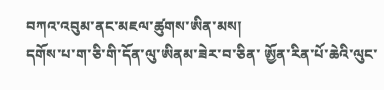བཀའ་འབུམ་ནང་མཇལ་ཚུགས་ཨིན་མས།
དགོས་པ་ག་ཅི་གི་དོན་ལུ་ཨིནམ་ཟེར་བ་ཅིན་ ཨྱོན་རིན་པོ་ཆེའི་ལུང་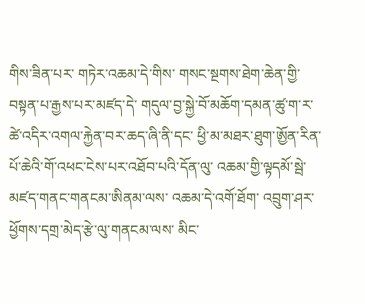གིས་ཟིན་པར་ གཏེར་འཆམ་དེ་གིས་ གསང་སྔགས་ཐེག་ཆེན་གྱི་བསྟན་པ་རྒྱས་པར་མཛད་དེ་ གདུལ་བྱ་སྐྱེ་བོ་མཆོག་དམན་ཚུ་ག་ར་ ཚེ་འདིར་འགལ་རྐྱེན་བར་ཆད་ཞི་ནི་དང་ ཕྱི་མ་མཐར་ཐུག་ཨྱོན་རིན་པོ་ཆེའི་གོ་འཕང་ངེས་པར་འཐོབ་པའི་དོན་ལུ་ འཆམ་གྱི་ལྟདམོ་སྦེ་མཛད་གནང་གནངམ་ཨིནམ་ལས་ འཆམ་དེ་འགོ་ཐོག་ འབྲུག་ཤར་ཕྱོགས་དགྲ་མེད་རྩེ་ལུ་གནངམ་ལས་ མིང་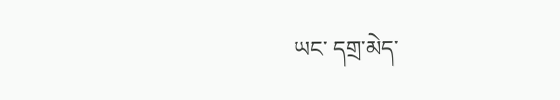ཡང་ དགྲ་མེད་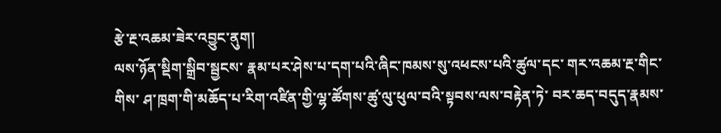རྩེ་རྔ་འཆམ་ཟེར་འབྱུང་ནུག།
ལས་ཉོན་སྡིག་སྒྲིབ་སྦྱངས་ རྣམ་པར་ཤེས་པ་དག་པའི་ཞིང་ཁམས་སུ་འཕངས་པའི་ཚུལ་དང་ གར་འཆམ་རྔ་གིང་གིས་ ཤ་ཁྲག་གི་མཆོད་པ་རིག་འཛིན་གྱི་ལྷ་ཚོགས་ཚུ་ལུ་ཕུལ་བའི་སྟབས་ལས་བརྟེན་ཏེ་ བར་ཆད་བདུད་རྣམས་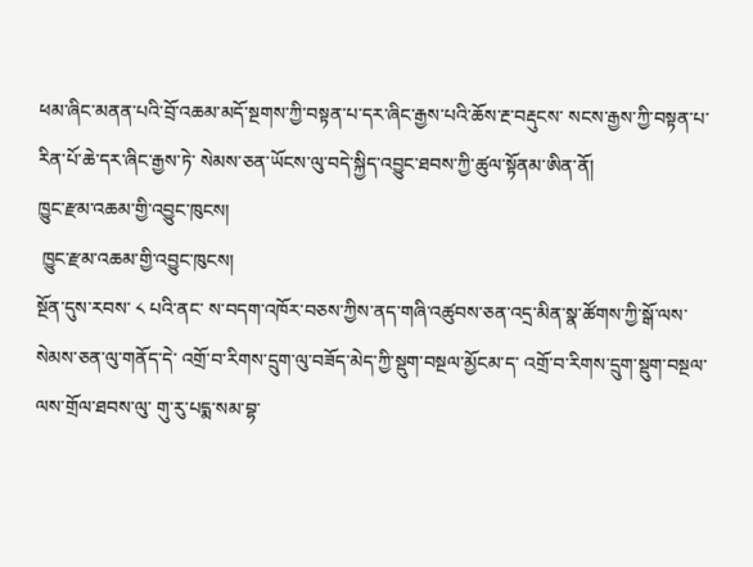ཕམ་ཞིང་མནན་པའི་བྲོ་འཆམ་མདོ་སྔགས་ཀྱི་བསྟན་པ་དར་ཞིང་རྒྱས་པའི་ཆོས་རྔ་བརྡུངས་ སངས་རྒྱས་ཀྱི་བསྟན་པ་རིན་པོ་ཆེ་དར་ཞིང་རྒྱས་ཏེ་ སེམས་ཅན་ཡོངས་ལུ་བདེ་སྐྱིད་འབྱུང་ཐབས་ཀྱི་ཚུལ་སྟོནམ་ཨིན་ནོ།
ཁྱུང་རྫམ་འཆམ་གྱི་འབྱུང་ཁུངས།
 ཁྱུང་རྫམ་འཆམ་གྱི་འབྱུང་ཁུངས།
སྔོན་དུས་རབས་ ༨ པའི་ནང་ ས་བདག་འཁོར་བཅས་ཀྱིས་ནད་གཞི་འཚུབས་ཅན་འདྲ་མིན་སྣ་ཚོགས་ཀྱི་སྒོ་ལས་ སེམས་ཅན་ལུ་གནོད་དེ་ འགྲོ་བ་རིགས་དྲུག་ལུ་བཟོད་མེད་ཀྱི་སྡུག་བསྔལ་མྱོངམ་ད་ འགྲོ་བ་རིགས་དྲུག་སྡུག་བསྔལ་ལས་གྲོལ་ཐབས་ལུ་ གུ་རུ་པདྨ་སམ་བྷ་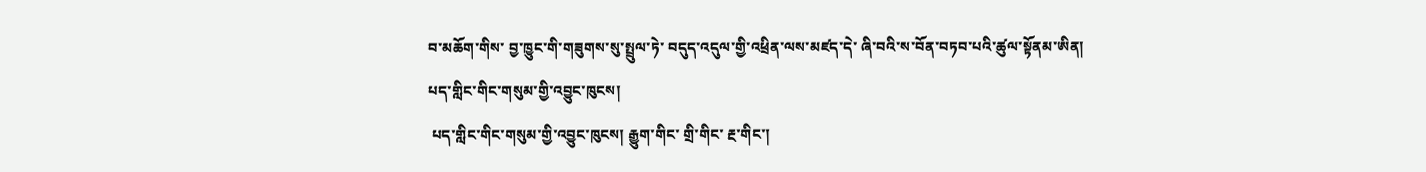བ་མཆོག་གིས་ བྱ་ཁྱུང་གི་གཟུགས་སུ་སྤྲུལ་ཏེ་ བདུད་འདུལ་གྱི་འཕྲིན་ལས་མཛད་དེ་ ཞི་བའི་ས་བོན་བཏབ་པའི་ཚུལ་སྟོནམ་ཨིན།
པད་གླིང་གིང་གསུམ་གྱི་འབྱུང་ཁུངས།
 པད་གླིང་གིང་གསུམ་གྱི་འབྱུང་ཁུངས། རྒྱུག་གིང་ གྲི་གིང་ རྔ་གིང་།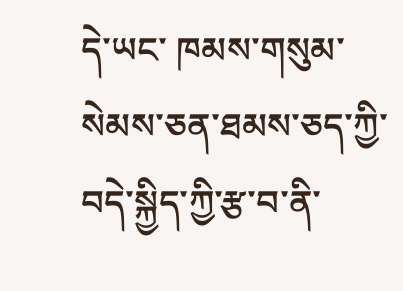དེ་ཡང་ ཁམས་གསུམ་སེམས་ཅན་ཐམས་ཅད་ཀྱི་བདེ་སྐྱིད་ཀྱི་རྩ་བ་ནི་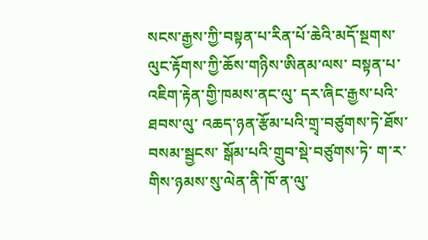སངས་རྒྱས་ཀྱི་བསྟན་པ་རིན་པོ་ཆེའི་མདོ་སྔགས་ལུང་རྟོགས་ཀྱི་ཆོས་གཉིས་ཨིནམ་ལས་ བསྟན་པ་འཇིག་རྟེན་གྱི་ཁམས་ནང་ལུ་ དར་ཞིང་རྒྱས་པའི་ཐབས་ལུ་ འཆད་ཉན་རྩོམ་པའི་གྲྭ་བཙུགས་ཏེ་ཐོས་བསམ་སྦྱངས་ སྒོམ་པའི་གྲུབ་སྡེ་བཙུགས་ཏེ་ ག་ར་གིས་ཉམས་སུ་ལེན་ནི་ཁོ་ན་ལུ་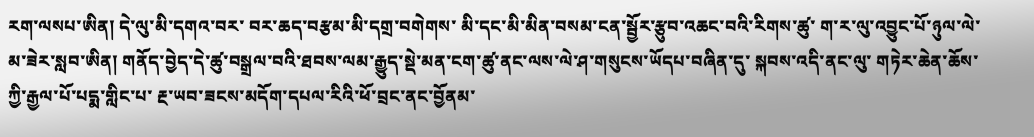རག་ལསཔ་ཨིན། དེ་ལུ་མི་དགའ་བར་ བར་ཆད་བརྩམ་མི་དགྲ་བགེགས་ མི་དང་མི་མིན་བསམ་ངན་སྦྱོར་རྩུབ་འཆང་བའི་རིགས་ཚུ་ ག་ར་ལུ་འབྱུང་པོ་ཉུལ་ལེ་མ་ཟེར་སླབ་ཨིན། གནོད་བྱེད་དེ་ཚུ་བསྒྲལ་བའི་ཐབས་ལམ་རྒྱུད་སྡེ་མན་ངག་ཚུ་ནང་ལས་ལེ་ཤ་གསུངས་ཡོདཔ་བཞིན་དུ་ སྐབས་འདི་ནང་ལུ་ གཏེར་ཆེན་ཆོས་ཀྱི་རྒྱལ་པོ་པདྨ་གླིང་པ་ རྔ་ཡབ་ཟངས་མདོག་དཔལ་རིའི་ཕོ་བྲང་ནང་བྱོནམ་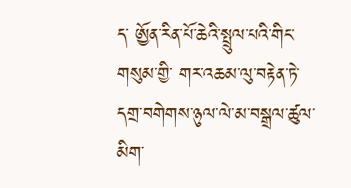ད་ ཨྱོན་རིན་པོ་ཆེའི་སྤྲུལ་པའི་གིང་གསུམ་གྱི་ གར་འཆམ་ལུ་བརྟེན་ཏེ་ དགྲ་བགེགས་ཉུལ་ལེ་མ་བསྒྲལ་ཚུལ་མིག་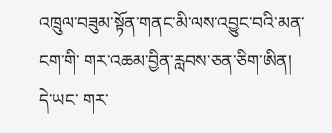འཁྲུལ་བཟུམ་སྟོན་གནང་མི་ལས་འབྱུང་བའི་མན་ངག་གི་ གར་འཆམ་བྱིན་རླབས་ཅན་ཅིག་ཨིན།
དེ་ཡང་ གར་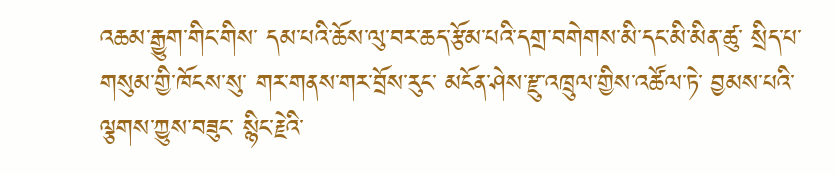འཆམ་རྒྱུག་གིང་གིས་ དམ་པའི་ཆོས་ལུ་བར་ཆད་རྩོམ་པའི་དགྲ་བགེགས་མི་དང་མི་མིན་ཚུ་ སྲིད་པ་གསུམ་གྱི་ཁོངས་སུ་ གར་གནས་གར་བྲོས་རུང་ མངོན་ཤེས་རྫུ་འཁྲུལ་གྱིས་འཚོལ་ཏེ་ བྱམས་པའི་ལྕགས་ཀྱུས་བཟུང་ སྙིང་རྗེའི་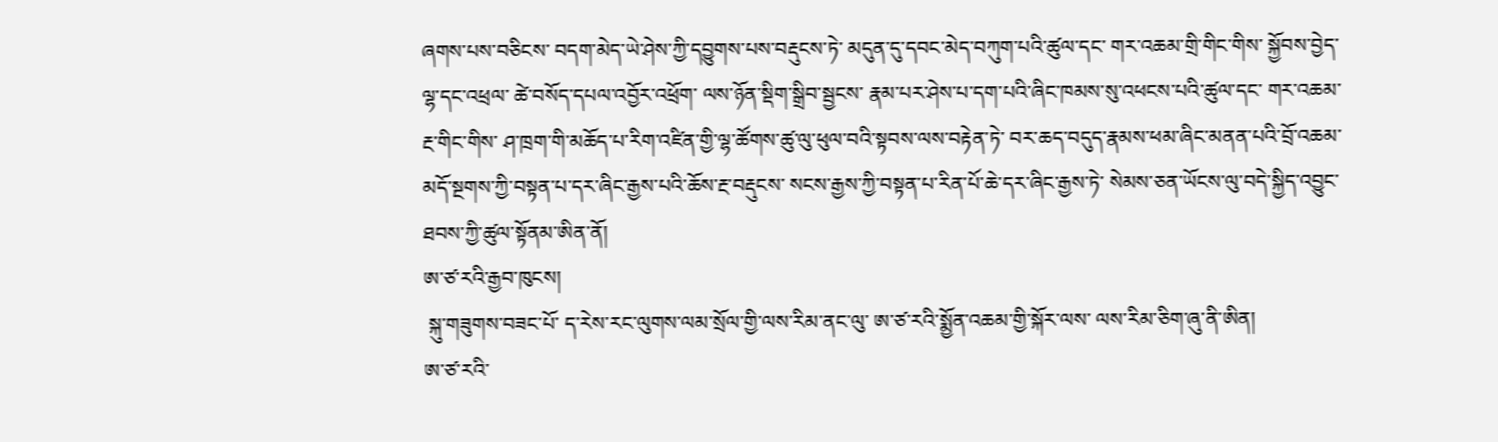ཞགས་པས་བཅིངས་ བདག་མེད་ཡེ་ཤེས་ཀྱི་དབྱུགས་པས་བརྡུངས་ཏེ་ མདུན་དུ་དབང་མེད་བཀུག་པའི་ཚུལ་དང་ གར་འཆམ་གྲི་གིང་གིས་ སྐྱོབས་བྱེད་ལྷ་དང་འཕྲལ་ ཚེ་བསོད་དཔལ་འབྱོར་འཕྲོག་ ལས་ཉོན་སྡིག་སྒྲིབ་སྦྱངས་ རྣམ་པར་ཤེས་པ་དག་པའི་ཞིང་ཁམས་སུ་འཕངས་པའི་ཚུལ་དང་ གར་འཆམ་རྔ་གིང་གིས་ ཤ་ཁྲག་གི་མཆོད་པ་རིག་འཛིན་གྱི་ལྷ་ཚོགས་ཚུ་ལུ་ཕུལ་བའི་སྟབས་ལས་བརྟེན་ཏེ་ བར་ཆད་བདུད་རྣམས་ཕམ་ཞིང་མནན་པའི་བྲོ་འཆམ་མདོ་སྔགས་ཀྱི་བསྟན་པ་དར་ཞིང་རྒྱས་པའི་ཆོས་རྔ་བརྡུངས་ སངས་རྒྱས་ཀྱི་བསྟན་པ་རིན་པོ་ཆེ་དར་ཞིང་རྒྱས་ཏེ་ སེམས་ཅན་ཡོངས་ལུ་བདེ་སྐྱིད་འབྱུང་ཐབས་ཀྱི་ཚུལ་སྟོནམ་ཨིན་ནོ།
ཨ་ཙ་རའི་རྒྱབ་ཁུངས།
 སྐུ་གཟུགས་བཟང་པོ་ ད་རེས་རང་ལུགས་ལམ་སྲོལ་གྱི་ལས་རིམ་ནང་ལུ་ ཨ་ཙ་རའི་སྨྱོན་འཆམ་གྱི་སྐོར་ལས་ ལས་རིམ་ཅིག་ཞུ་ནི་ཨིན།
ཨ་ཙ་རའི་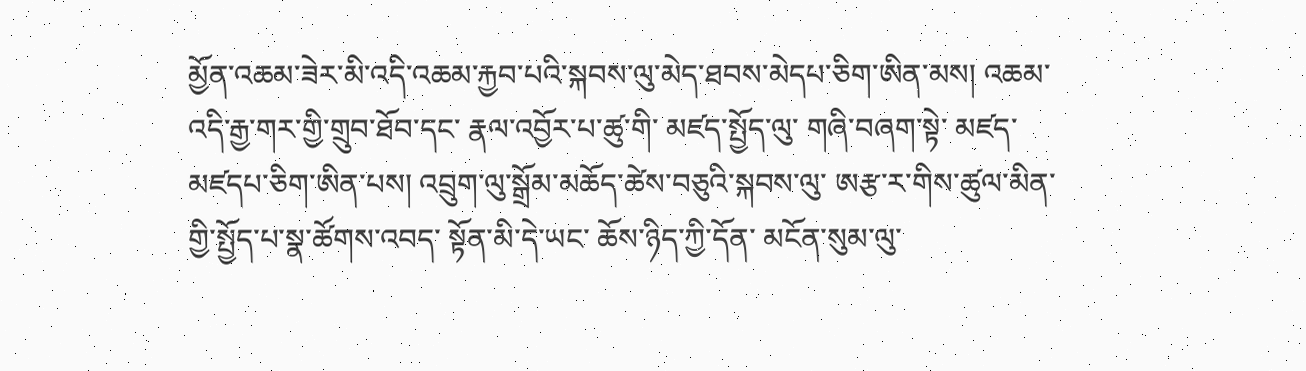མྱོན་འཆམ་ཟེར་མི་འདི་འཆམ་རྐྱབ་པའི་སྐབས་ལུ་མེད་ཐབས་མེདཔ་ཅིག་ཨིན་མས། འཆམ་འདི་རྒྱ་གར་གྱི་གྲུབ་ཐོབ་དང་ རྣལ་འབྱོར་པ་ཚུ་གི་ མཛད་སྤྱོད་ལུ་ གཞི་བཞག་སྟེ་ མཛད་མཛདཔ་ཅིག་ཨིན་པས། འབྲུག་ལུ་སྒྲོམ་མཆོད་ཚེས་བཅུའི་སྐབས་ལུ་ ཨརྩ་ར་གིས་ཚུལ་མིན་གྱི་སྤྱོད་པ་སྣ་ཚོགས་འབད་ སྟོན་མི་དེ་ཡང་ ཆོས་ཉིད་ཀྱི་དོན་ མངོན་སུམ་ལུ་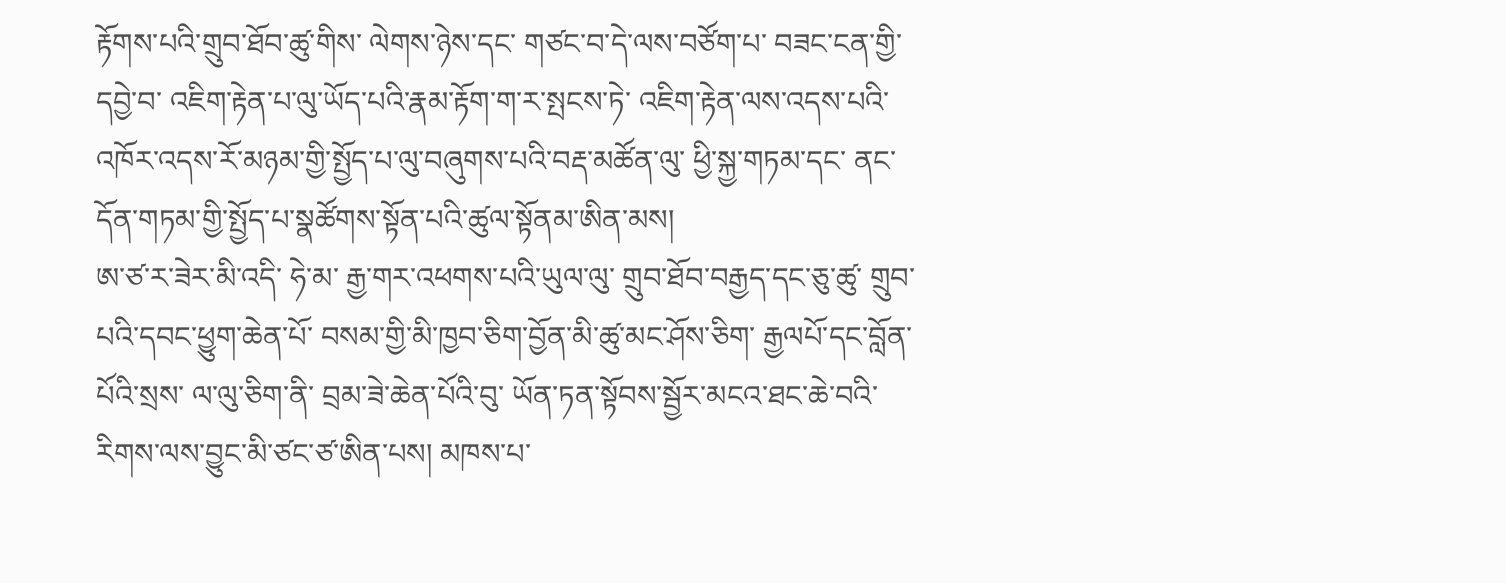རྟོགས་པའི་གྲུབ་ཐོབ་ཚུ་གིས་ ལེགས་ཉེས་དང་ གཙང་བ་དེ་ལས་བཙོག་པ་ བཟང་ངན་གྱི་དབྱེ་བ་ འཇིག་རྟེན་པ་ལུ་ཡོད་པའི་རྣམ་རྟོག་ག་ར་སྤངས་ཏེ་ འཇིག་རྟེན་ལས་འདས་པའི་ འཁོར་འདས་རོ་མཉམ་གྱི་སྤྱོད་པ་ལུ་བཞུགས་པའི་བརྡ་མཚོན་ལུ་ ཕྱི་སྐྱ་གཏམ་དང་ ནང་དོན་གཏམ་གྱི་སྤྱོད་པ་སྣཚོགས་སྟོན་པའི་ཚུལ་སྟོནམ་ཨིན་མས།
ཨ་ཙ་ར་ཟེར་མི་འདི་ ཧེ་མ་ རྒྱ་གར་འཕགས་པའི་ཡུལ་ལུ་ གྲུབ་ཐོབ་བརྒྱད་དང་ཅུ་ཚུ་ གྲུབ་པའི་དབང་ཕྱུག་ཆེན་པོ་ བསམ་གྱི་མི་ཁྱབ་ཅིག་བྱོན་མི་ཚུ་མང་ཤོས་ཅིག་ རྒྱལཔོ་དང་བློན་པོའི་སྲས་ ལ་ལུ་ཅིག་ནི་ བྲམ་ཟེ་ཆེན་པོའི་བུ་ ཡོན་ཏན་སྟོབས་སྦྱོར་མངའ་ཐང་ཆེ་བའི་རིགས་ལས་བྱུང་མི་ཙང་ཙ་ཨིན་པས། མཁས་པ་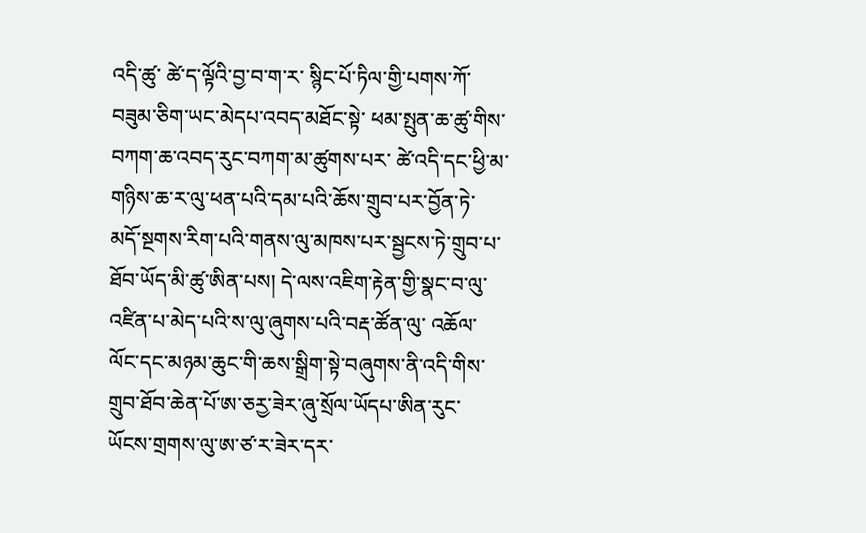འདི་ཚུ་ ཚེ་ད་ལྟོའི་བྱ་བ་ག་ར་ སྙིང་པོ་ཏིལ་གྱི་པགས་ཀོ་བཟུམ་ཅིག་ཡང་མེདཔ་འབད་མཐོང་སྟེ་ ཕམ་སྤུན་ཆ་ཚུ་གིས་ བཀག་ཆ་འབད་རུང་བཀག་མ་ཚུགས་པར་ ཚེ་འདི་དང་ཕྱི་མ་གཉིས་ཆ་ར་ལུ་ཕན་པའི་དམ་པའི་ཆོས་གྲུབ་པར་བྱོན་ཏེ་ མདོ་སྔགས་རིག་པའི་གནས་ལུ་མཁས་པར་སྦྱངས་ཏེ་གྲུབ་པ་ཐོབ་ཡོད་མི་ཚུ་ཨིན་པས། དེ་ལས་འཇིག་རྟེན་གྱི་སྣང་བ་ལུ་ འཛིན་པ་མེད་པའི་ས་ལུ་ཞུགས་པའི་བརྡ་ཚོན་ལུ་ འཆོལ་ལོང་དང་མཉམ་ཆུང་གི་ཆས་སྒྲིག་སྟེ་བཞུགས་ནི་འདི་གིས་ གྲུབ་ཐོབ་ཆེན་པོ་ཨ་ཅརྱ་ཟེར་ཞུ་སྲོལ་ཡོདཔ་ཨིན་རུང་ ཡོངས་གྲགས་ལུ་ཨ་ཙ་ར་ཟེར་དར་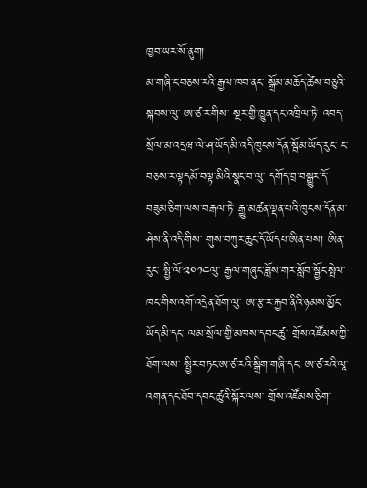ཁྱབ་ཡར་སོ་ནུག།
མ་གཞི་ང་བཅས་རའི་རྒྱལ་ཁབ་ནང་ སྒྲོམ་མཆོད་ཚེས་བཅུའི་སྐབས་ལུ་ ཨ་ཙ་ར་གིས་ སྔར་གྱི་ཁྱུན་དང་འཁྲིལ་ཏེ་ འབད་སྲོལ་མ་འདྲཝ་ལེ་ཤ་ཡོད་མི་འདི་ཁུངས་དོན་སྦོམ་ཡོད་རུང་ ང་བཅས་ར་ལྟདམོ་བལྟ་མིའི་སྣང་བ་ལུ་ དགོད་བྲ་བསྒྱུར་དོ་བཟུམ་ཅིག་ལས་བརྒལ་ཏེ་ རྒྱུ་མཚན་ལྡན་པའི་ཁུངས་དོན་མ་ཤེས་ནི་འདི་གིས་ གུས་བཀུར་ཆུང་དོ་ཡོདཔ་ཨིན་པས། ཨིན་རུང་ སྤྱི་ལོ་༢༠༡༤ལུ་ རྒྱལ་གཞུང་ཟློས་གར་སློབ་སྦྱོང་སྤེལ་ཁང་གིས་འགོ་འདྲེན་ཐོག་ལུ་ ཨ་རྩ་ར་རྐྱབ་ནིའི་ཉམས་མྱོང་ཡོད་མི་དང་ ལམ་སྲོལ་གྱི་མཁས་དབང་ཚུ་ གྲོས་འཛོམས་ཀྱི་ཐོག་ལས་ སྤྱིར་བཏང་ཨ་ཙ་རའི་སྒྲིག་གཞི་དང་ ཨ་ཙ་རའི་ལཱ་འགན་དང་ཐོབ་དབང་ཚུའི་སྐོར་ལས་ གྲོས་འཛོམས་ཅིག་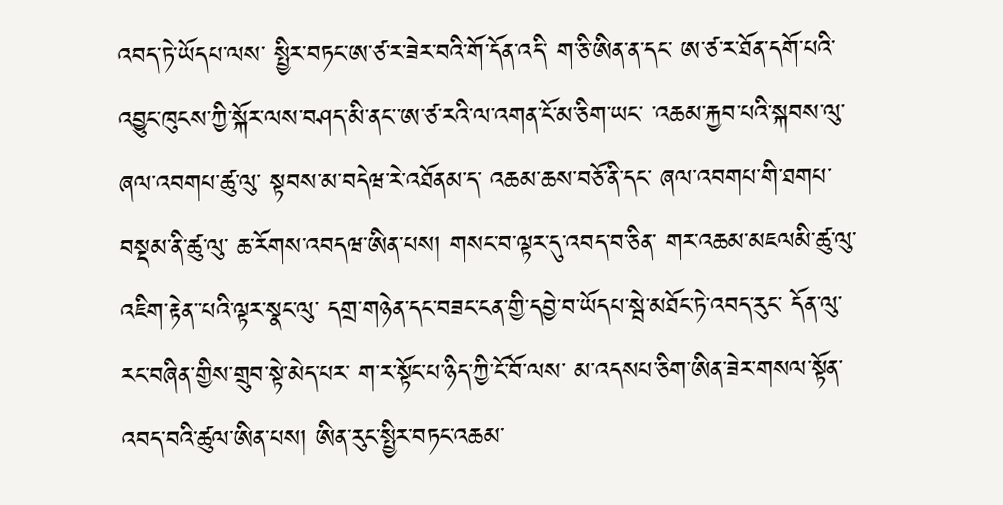འབད་ཏེ་ཡོདཔ་ལས་ སྤྱིར་བཏང་ཨ་ཙ་ར་ཟེར་བའི་གོ་དོན་འདི་ ག་ཅི་ཨིན་ན་དང་ ཨ་ཙ་ར་ཐོན་དགོ་པའི་འབྱུང་ཁུངས་ཀྱི་སྐོར་ལས་བཤད་མི་ནང་་ཨ་ཙ་རའི་ལ་འགན་ངོ་མ་ཅིག་ཡང་ ་འཆམ་རྐྱབ་པའི་སྐབས་ལུ་ཞལ་འབགཔ་ཚུ་ལུ་ སྟབས་མ་བདེཝ་རེ་འཐོནམ་ད་ འཆམ་ཆས་བཅོ་ནི་དང་ ཞལ་འབགཔ་གི་ཐགཔ་བསྡམ་ནི་ཚུ་ལུ་ ཆ་རོགས་འབདཝ་ཨིན་པས། གསང་བ་ལྟར་དུ་འབད་བ་ཅིན་ གར་འཆམ་མཇལམི་ཚུ་ལུ་ འཇིག་རྟེན་་པའི་ལྟར་སྣང་ལུ་ དགྲ་གཉེན་དང་བཟང་ངན་གྱི་དབྱེ་བ་ཡོདཔ་སྦེ་མཐོང་ཏེ་འབད་རུང་ དོན་ལུ་རང་བཞིན་གྱིས་གྲུབ་སྟེ་མེད་པར་ ག་ར་སྟོང་པ་ཉིད་ཀྱི་ངོ་བོ་ལས་ མ་འདསཔ་ཅིག་ཨིན་ཟེར་གསལ་སྟོན་འབད་བའི་ཚུལ་ཨིན་པས། ཨིན་རུང་སྤྱིར་བཏང་འཆམ་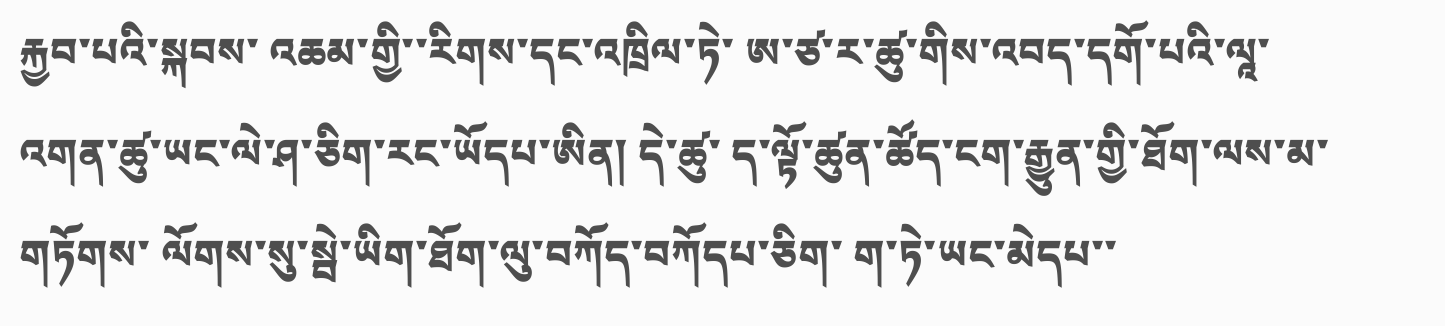རྐྱབ་པའི་སྐབས་ འཆམ་གྱི་་རིགས་དང་འཁྲིལ་ཏེ་ ཨ་ཙ་ར་ཚུ་གིས་འབད་དགོ་པའི་ལཱ་འགན་ཚུ་ཡང་ལེ་ཤ་ཅིག་རང་ཡོདཔ་ཨིན། དེ་ཚུ་ ད་ལྟོ་ཚུན་ཚོད་ངག་རྒྱུན་གྱི་ཐོག་ལས་མ་གཏོགས་ ལོགས་སུ་སྦེ་ཡིག་ཐོག་ལུ་བཀོད་བཀོདཔ་ཅིག་ ག་ཏེ་ཡང་མེདཔ་་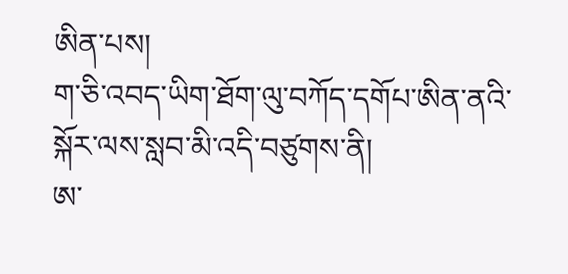ཨིན་པས།
ག་ཅི་འབད་ཡིག་ཐོག་ལུ་བཀོད་དགོཔ་ཨིན་ནའི་སྐོར་ལས་སླབ་མི་འདི་བཙུགས་ནི།
ཨ་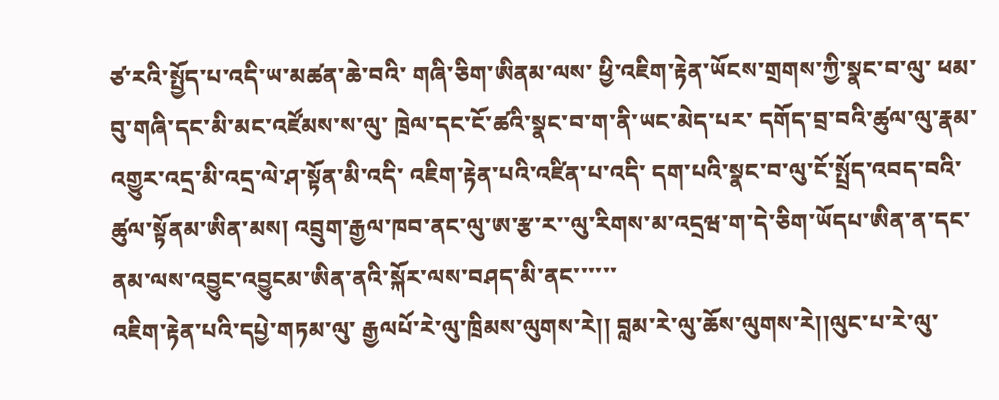ཙ་རའི་སྤྱོད་པ་འདི་ཡ་མཚན་ཆེ་བའི་ གཞི་ཅིག་ཨིནམ་ལས་ ཕྱི་འཇིག་རྟེན་ཡོངས་གྲགས་ཀྱི་སྣང་བ་ལུ་ ཕམ་བུ་གཞི་དང་མི་མང་འཛོམས་ས་ལུ་ ཁྲེལ་དང་ངོ་ཚའི་སྣང་བ་ག་ནི་ཡང་མེད་པར་ དགོད་བྲ་བའི་ཚུལ་ལུ་རྣམ་འགྱུར་འདྲ་མི་འདྲ་ལེ་ཤ་སྟོན་མི་འདི་ འཇིག་རྟེན་པའི་འཛིན་པ་འདི་ དག་པའི་སྣང་བ་ལུ་ངོ་སྤྲོད་འབད་བའི་ཚུལ་སྟོནམ་ཨིན་མས། འབྲུག་རྒྱལ་ཁབ་ནང་ལུ་ཨ་རྩ་ར་་ལུ་རིགས་མ་འདྲཝ་ག་དེ་ཅིག་ཡོདཔ་ཨིན་ན་དང་ནམ་ལས་འབྱུང་འབྱུངམ་ཨིན་ནའི་སྐོར་ལས་བཤད་མི་ནང་་་་་་
འཇིག་རྟེན་པའི་དཔྱེ་གཏམ་ལུ་ རྒྱལཔོ་རེ་ལུ་ཁྲིམས་ལུགས་རེ།། བླམ་རེ་ལུ་ཆོས་ལུགས་རེ།།ལུང་པ་རེ་ལུ་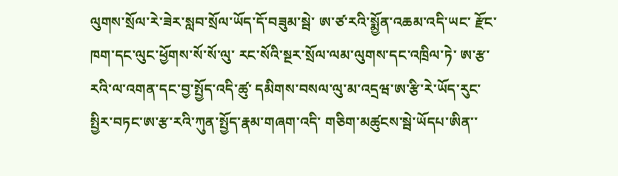ལུགས་སྲོལ་རེ་ཟེར་སླབ་སྲོལ་ཡོད་དོ་བཟུམ་སྦེ་ ཨ་ཙ་རའི་སྨྱོན་འཆམ་འདི་ཡང་ རྫོང་ཁག་དང་ལུང་ཕྱོགས་སོ་སོ་ལུ་ རང་སོའི་སྔར་སྲོལ་ལམ་ལུགས་དང་འཁྲིལ་ཏེ་ ཨ་རྩ་རའི་ལ་འགན་དང་བྱ་སྤྱོད་འདི་ཚུ་ དམིགས་བསལ་ལུ་མ་འདྲཝ་ཨ་རྩི་རེ་ཡོད་རུང་ སྤྱིར་བཏང་ཨ་རྩ་རའི་ཀུན་སྤྱོད་རྣམ་གཞག་འདི་ གཅིག་མཚུངས་སྦེ་ཡོདཔ་ཨིན་་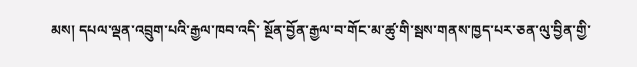མས། དཔལ་ལྡན་འབྲུག་པའི་རྒྱལ་ཁབ་འདི་ སྔོན་བྱོན་རྒྱལ་བ་གོང་མ་ཚུ་གི་སྦས་གནས་ཁྱད་པར་ཅན་ལུ་བྱིན་གྱི་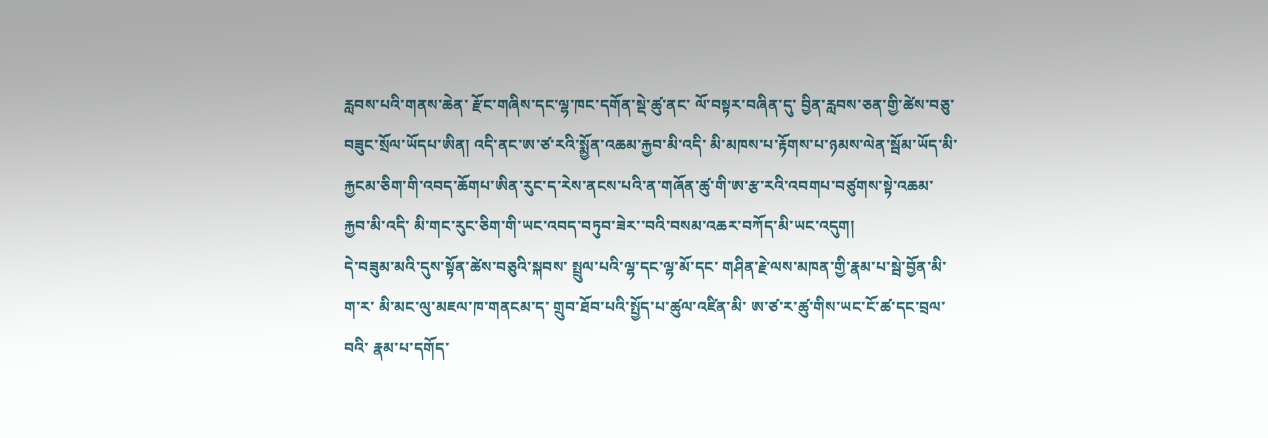རླབས་པའི་གནས་ཆེན་ རྫོང་གཞིས་དང་ལྷ་ཁང་དགོན་སྡེ་ཚུ་ནང་ ལོ་བསྟར་བཞིན་དུ་ བྱིན་རླབས་ཅན་གྱི་ཚེས་བཅུ་བཟུང་སྲོལ་ཡོདཔ་ཨིན། འདི་ནང་ཨ་ཙ་རའི་སྨྱོན་འཆམ་རྐྱབ་མི་འདི་ མི་མཁས་པ་རྟོགས་པ་ཉམས་ལེན་སྦོམ་ཡོད་མི་རྐྱངམ་ཅིག་གི་འབད་ཆོགཔ་ཨིན་རུང་ད་རེས་ནངས་པའི་ན་གཞོན་ཚུ་གི་ཨ་རྩ་རའི་འབགཔ་བཙུགས་སྟེ་འཆམ་རྐྱབ་མི་འདི་ མི་གང་རུང་ཅིག་གི་ཡང་འབད་བཏུབ་ཟེར་་བའི་བསམ་འཆར་བཀོད་མི་ཡང་འདུག།
དེ་བཟུམ་མའི་དུས་སྟོན་ཚེས་བཅུའི་སྐབས་ སྤྲུལ་པའི་ལྷ་དང་ལྷ་མོ་དང་ གཤིན་རྗེ་ལས་མཁན་གྱི་རྣམ་པ་སྦེ་བྱོན་མི་ག་ར་ མི་མང་ལུ་མཇལ་ཁ་གནངམ་ད་ གྲུབ་ཐོབ་པའི་སྤྱོད་པ་ཚུལ་འཛིན་མི་ ཨ་ཙ་ར་ཚུ་གིས་ཡང་ངོ་ཚ་དང་བྲལ་བའི་ རྣམ་པ་དགོད་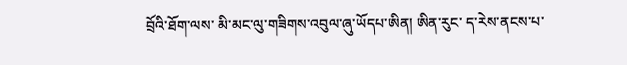བྲོའི་ཐོག་ལས་ མི་མང་ལུ་གཟིགས་འབུལ་ཞུ་ཡོདཔ་ཨིན། ཨིན་རུང་ ད་རེས་ནངས་པ་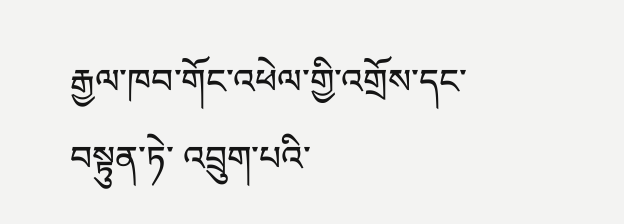རྒྱལ་ཁབ་གོང་འཕེལ་གྱི་འགྲོས་དང་བསྟུན་ཏེ་ འབྲུག་པའི་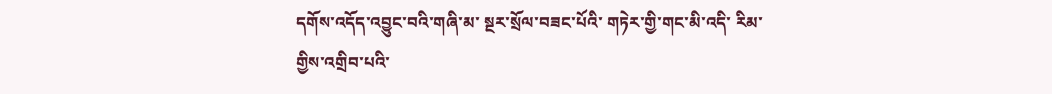དགོས་འདོད་འབྱུང་བའི་གཞི་མ་ སྔར་སྲོལ་བཟང་པོའི་ གཏེར་གྱི་གང་མི་འདི་ རིམ་གྱིས་འགྲིབ་པའི་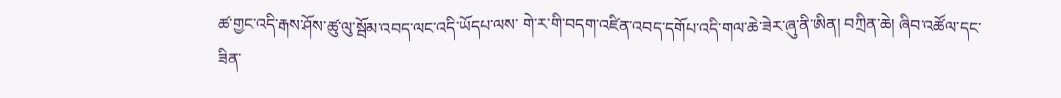ཚ་གྱང་འདི་རྒས་ཤོས་ཚུ་ལུ་སྦོམ་འབད་ལང་འདི་ཡོདཔ་ལས་ གེ་ར་གི་བདག་འཛིན་འབད་དགོཔ་འདི་གལ་ཆེ་ཟེར་ཞུ་ནི་ཨིན། བཀྲིན་ཆེ། ཞིབ་འཚོལ་དང་ཟིན་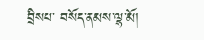བྲིསཔ་ བསོད་ནམས་ལྷ་མོ།